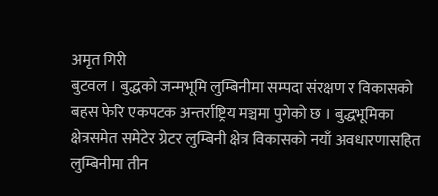अमृत गिरी
बुटवल । बुद्धको जन्मभूमि लुम्बिनीमा सम्पदा संरक्षण र विकासको बहस फेरि एकपटक अन्तर्राष्ट्रिय मञ्चमा पुगेको छ । बुद्धभूमिका क्षेत्रसमेत समेटेर ग्रेटर लुम्बिनी क्षेत्र विकासको नयाँ अवधारणासहित लुम्बिनीमा तीन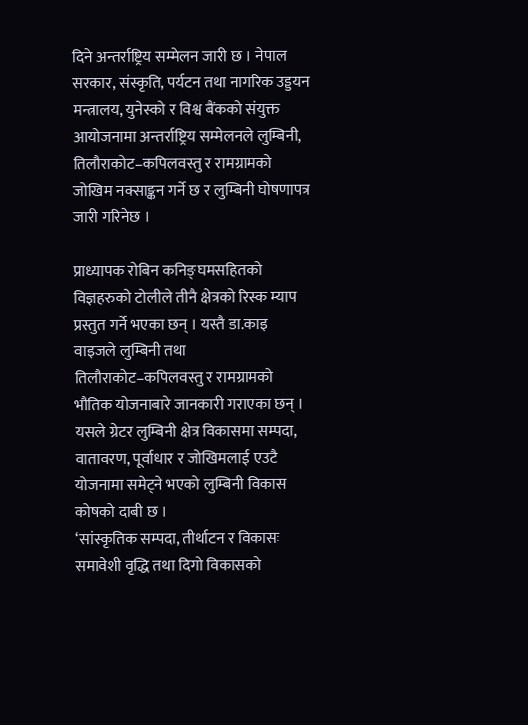दिने अन्तर्राष्ट्रिय सम्मेलन जारी छ । नेपाल सरकार, संस्कृति, पर्यटन तथा नागरिक उड्डयन मन्त्रालय, युनेस्को र विश्व बैंकको संयुक्त आयोजनामा अन्तर्राष्ट्रिय सम्मेलनले लुम्बिनी, तिलौराकोट–कपिलवस्तु र रामग्रामको जोखिम नक्साङ्कन गर्ने छ र लुम्बिनी घोषणापत्र जारी गरिनेछ ।

प्राध्यापक रोबिन कनिङ्घमसहितको विज्ञहरुको टोलीले तीनै क्षेत्रको रिस्क म्याप प्रस्तुत गर्ने भएका छन् । यस्तै डा.काइ वाइजले लुम्बिनी तथा तिलौराकोट–कपिलवस्तु र रामग्रामको भौतिक योजनाबारे जानकारी गराएका छन् । यसले ग्रेटर लुम्बिनी क्षेत्र विकासमा सम्पदा, वातावरण, पूर्वाधार र जोखिमलाई एउटै योजनामा समेट्ने भएको लुम्बिनी विकास कोषको दाबी छ ।
‘सांस्कृतिक सम्पदा, तीर्थाटन र विकासः समावेशी वृद्धि तथा दिगो विकासको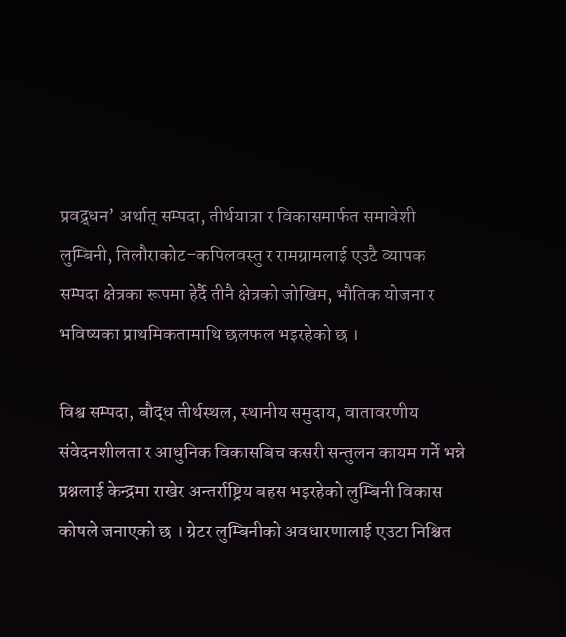प्रवद्र्धन’ अर्थात् सम्पदा, तीर्थयात्रा र विकासमार्फत समावेशी लुम्बिनी, तिलौराकोट–कपिलवस्तु र रामग्रामलाई एउटै व्यापक सम्पदा क्षेत्रका रूपमा हेर्दै तीनै क्षेत्रको जोखिम, भौतिक योजना र भविष्यका प्राथमिकतामाथि छलफल भइरहेको छ ।

विश्व सम्पदा, बौद्ध तीर्थस्थल, स्थानीय समुदाय, वातावरणीय संवेदनशीलता र आधुनिक विकासबिच कसरी सन्तुलन कायम गर्ने भन्ने प्रश्नलाई केन्द्रमा राखेर अन्तर्राष्ट्रिय बहस भइरहेको लुम्बिनी विकास कोषले जनाएको छ । ग्रेटर लुम्बिनीको अवधारणालाई एउटा निश्चित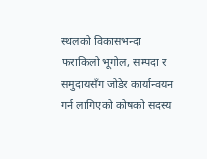स्थलको विकासभन्दा फराकिलो भूगोल, सम्पदा र समुदायसँग जोडेर कार्यान्वयन गर्न लागिएको कोषको सदस्य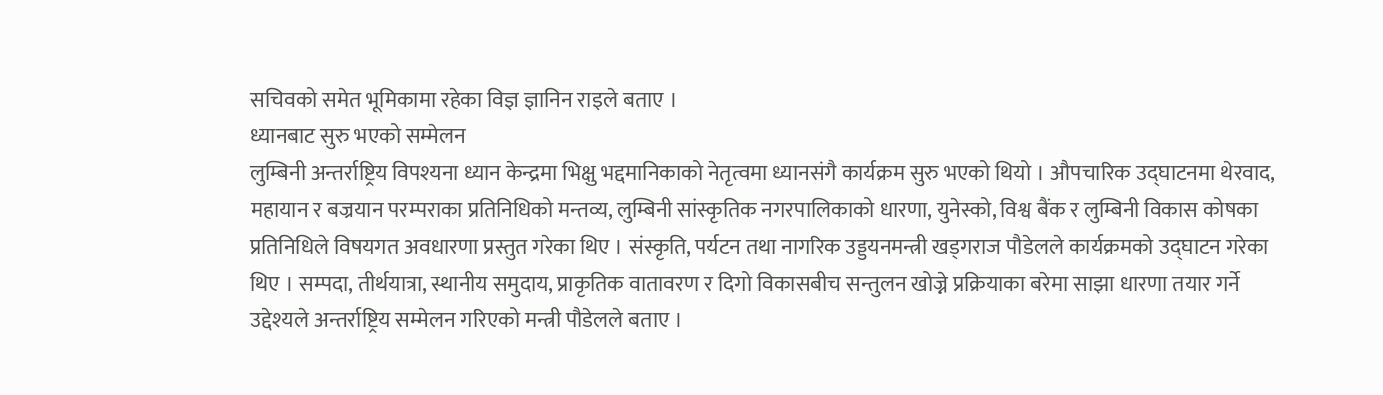सचिवको समेत भूमिकामा रहेका विज्ञ ज्ञानिन राइले बताए ।
ध्यानबाट सुरु भएको सम्मेलन
लुम्बिनी अन्तर्राष्ट्रिय विपश्यना ध्यान केन्द्रमा भिक्षु भद्दमानिकाको नेतृत्वमा ध्यानसंगै कार्यक्रम सुरु भएको थियो । औपचारिक उद्घाटनमा थेरवाद, महायान र बज्रयान परम्पराका प्रतिनिधिको मन्तव्य, लुम्बिनी सांस्कृतिक नगरपालिकाको धारणा, युनेस्को, विश्व बैंक र लुम्बिनी विकास कोषका प्रतिनिधिले विषयगत अवधारणा प्रस्तुत गरेका थिए । संस्कृति, पर्यटन तथा नागरिक उड्डयनमन्त्री खड्गराज पौडेलले कार्यक्रमको उद्घाटन गरेका थिए । सम्पदा, तीर्थयात्रा, स्थानीय समुदाय, प्राकृतिक वातावरण र दिगो विकासबीच सन्तुलन खोज्ने प्रक्रियाका बरेमा साझा धारणा तयार गर्ने उद्देश्यले अन्तर्राष्ट्रिय सम्मेलन गरिएको मन्त्री पौडेलले बताए ।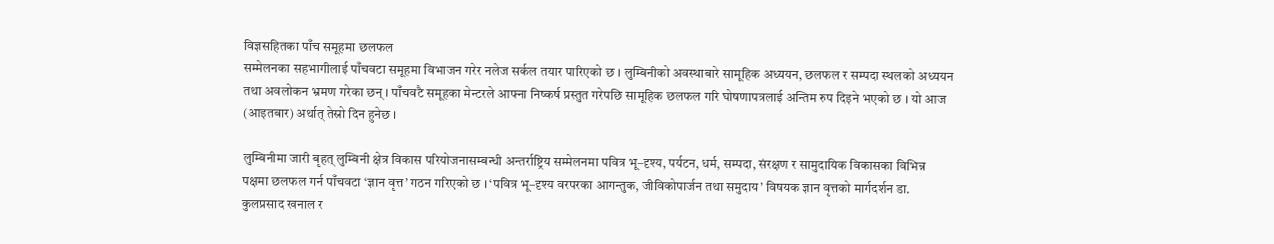विज्ञसहितका पाँच समूहमा छलफल
सम्मेलनका सहभागीलाई पाँचवटा समूहमा विभाजन गरेर नलेज सर्कल तयार पारिएको छ । लुम्बिनीको अवस्थाबारे सामूहिक अध्ययन, छलफल र सम्पदा स्थलको अध्ययन तथा अवलोकन भ्रमण गरेका छन् । पाँचवटै समूहका मेन्टरले आफ्ना निष्कर्ष प्रस्तुत गरेपछि सामूहिक छलफल गरि घोषणापत्रलाई अन्तिम रुप दिइने भएको छ । यो आज (आइतबार) अर्थात् तेस्रो दिन हुनेछ ।

लुम्बिनीमा जारी बृहत् लुम्बिनी क्षेत्र विकास परियोजनासम्बन्धी अन्तर्राष्ट्रिय सम्मेलनमा पवित्र भू–दृश्य, पर्यटन, धर्म, सम्पदा, संरक्षण र सामुदायिक विकासका विभिन्न पक्षमा छलफल गर्न पाँचवटा ‘ज्ञान वृत्त’ गठन गरिएको छ । ‘पवित्र भू–दृश्य वरपरका आगन्तुक, जीविकोपार्जन तथा समुदाय’ विषयक ज्ञान वृत्तको मार्गदर्शन डा. कुलप्रसाद खनाल र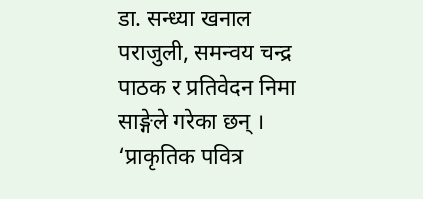डा. सन्ध्या खनाल पराजुली, समन्वय चन्द्र पाठक र प्रतिवेदन निमा साङ्गेले गरेका छन् ।
‘प्राकृतिक पवित्र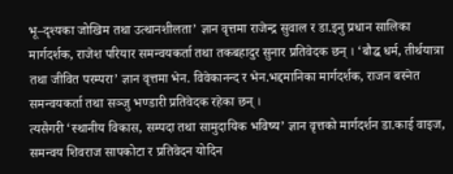भू–दृश्यका जोखिम तथा उत्थानशीलता’ ज्ञान वृत्तमा राजेन्द्र सुवाल र डा.इनु प्रधान सालिका मार्गदर्शक, राजेश परियार समन्वयकर्ता तथा तकबहादुर सुनार प्रतिवेदक छन् । ‘बौद्ध धर्म, तीर्थयात्रा तथा जीवित परम्परा’ ज्ञान वृत्तमा भेन. विवेकानन्द र भेन.भद्दमानिका मार्गदर्शक, राजन बस्नेत समन्वयकर्ता तथा सञ्जु भण्डारी प्रतिवेदक रहेका छन् ।
त्यसैगरी ‘स्थानीय विकास, सम्पदा तथा सामुदायिक भविष्य’ ज्ञान वृत्तको मार्गदर्शन डा.काई वाइज, समन्वय शिवराज सापकोटा र प्रतिवेदन योदिन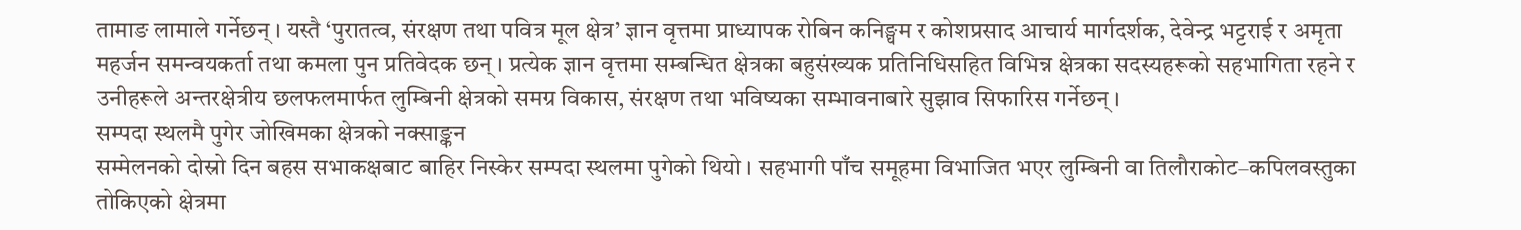तामाङ लामाले गर्नेछन् । यस्तै ‘पुरातत्व, संरक्षण तथा पवित्र मूल क्षेत्र’ ज्ञान वृत्तमा प्राध्यापक रोबिन कनिङ्घम र कोशप्रसाद आचार्य मार्गदर्शक, देवेन्द्र भट्टराई र अमृता महर्जन समन्वयकर्ता तथा कमला पुन प्रतिवेदक छन् । प्रत्येक ज्ञान वृत्तमा सम्बन्धित क्षेत्रका बहुसंख्यक प्रतिनिधिसहित विभिन्न क्षेत्रका सदस्यहरूको सहभागिता रहने र उनीहरूले अन्तरक्षेत्रीय छलफलमार्फत लुम्बिनी क्षेत्रको समग्र विकास, संरक्षण तथा भविष्यका सम्भावनाबारे सुझाव सिफारिस गर्नेछन् ।
सम्पदा स्थलमै पुगेर जोखिमका क्षेत्रको नक्साङ्कन
सम्मेलनको दोस्रो दिन बहस सभाकक्षबाट बाहिर निस्केर सम्पदा स्थलमा पुगेको थियो । सहभागी पाँच समूहमा विभाजित भएर लुम्बिनी वा तिलौराकोट–कपिलवस्तुका तोकिएको क्षेत्रमा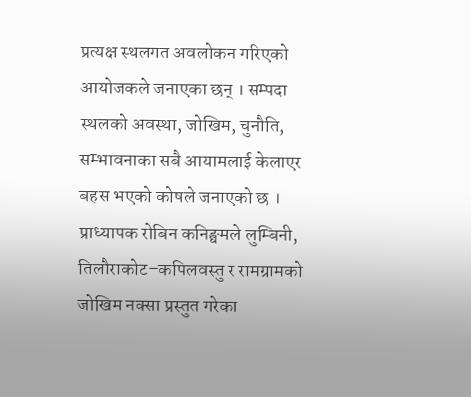प्रत्यक्ष स्थलगत अवलोकन गरिएको आयोजकले जनाएका छन् । सम्पदा स्थलको अवस्था, जोखिम, चुनौति, सम्भावनाका सबै आयामलाई केलाएर बहस भएको कोषले जनाएको छ । प्राध्यापक रोबिन कनिङ्घमले लुम्बिनी, तिलौराकोट–कपिलवस्तु र रामग्रामको जोखिम नक्सा प्रस्तुत गरेका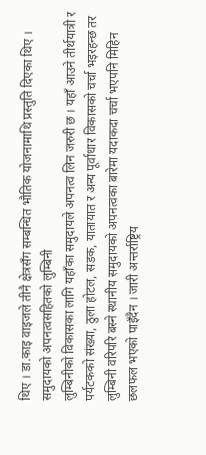थिए । डा.काइ वाइजले तीनै क्षेत्रसँग सम्बन्धित भौतिक योजनामाथि प्रस्तुति दिएका थिए ।
समुदायको अपनत्वसहितको लुम्बिनी
लुम्बिनीको विकासका लागि यहाँका समुदायले अपनत्व लिन जरुरी छ । यहाँ आउने तीर्थयात्री र पर्यटकको संख्या, ठुला होटल, सडक, यातायात र अन्य पूर्वाधार विकासको चर्चा भइरहन्छ तर लुम्बिनी वरिपरि बस्ने स्थानीय समुदायको अपनत्वका बारेमा यदाकदा चर्चा भएपनि मिहिन छलफल भएको पाइँदैन । जारी अन्तर्राष्ट्रिय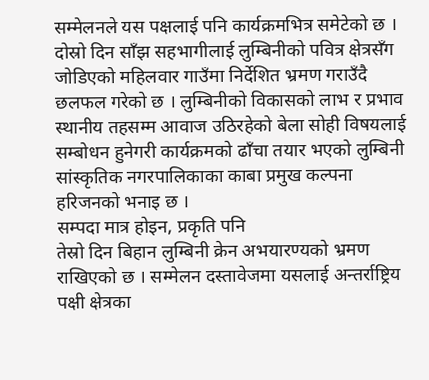सम्मेलनले यस पक्षलाई पनि कार्यक्रमभित्र समेटेको छ । दोस्रो दिन साँझ सहभागीलाई लुम्बिनीको पवित्र क्षेत्रसँग जोडिएको महिलवार गाउँमा निर्देशित भ्रमण गराउँदै छलफल गरेको छ । लुम्बिनीको विकासको लाभ र प्रभाव स्थानीय तहसम्म आवाज उठिरहेको बेला सोही विषयलाई सम्बोधन हुनेगरी कार्यक्रमको ढाँचा तयार भएको लुम्बिनी सांस्कृतिक नगरपालिकाका काबा प्रमुख कल्पना हरिजनको भनाइ छ ।
सम्पदा मात्र होइन, प्रकृति पनि
तेस्रो दिन बिहान लुम्बिनी क्रेन अभयारण्यको भ्रमण राखिएको छ । सम्मेलन दस्तावेजमा यसलाई अन्तर्राष्ट्रिय पक्षी क्षेत्रका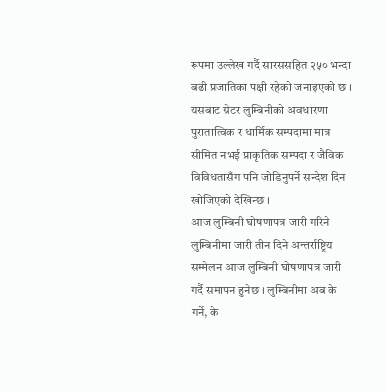रूपमा उल्लेख गर्दै सारससहित २५० भन्दा बढी प्रजातिका पक्षी रहेको जनाइएको छ । यसबाट ग्रेटर लुम्बिनीको अवधारणा पुरातात्विक र धार्मिक सम्पदामा मात्र सीमित नभई प्राकृतिक सम्पदा र जैविक विविधतासँग पनि जोडिनुपर्ने सन्देश दिन खोजिएको देखिन्छ ।
आज लुम्बिनी घोषणापत्र जारी गरिने
लुम्बिनीमा जारी तीन दिने अन्तर्राष्ट्रिय सम्मेलन आज लुम्बिनी घोषणापत्र जारी गर्दै समापन हुनेछ । लुम्बिनीमा अब के गर्ने, के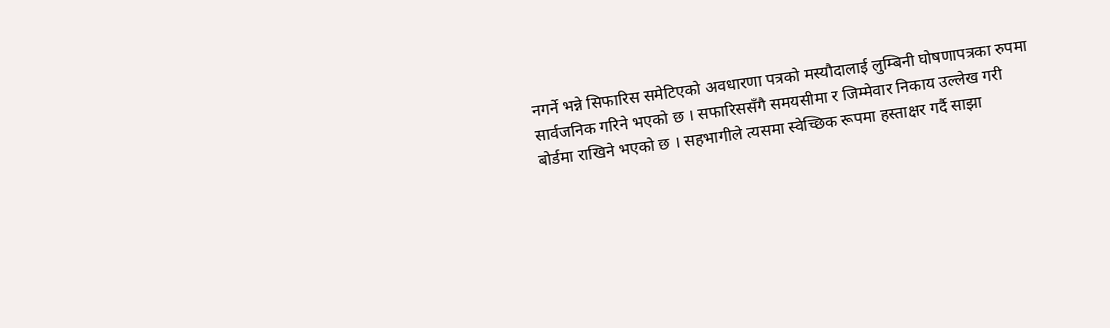नगर्ने भन्ने सिफारिस समेटिएको अवधारणा पत्रको मस्यौदालाई लुम्बिनी घोषणापत्रका रुपमा सार्वजनिक गरिने भएको छ । सफारिससँगै समयसीमा र जिम्मेवार निकाय उल्लेख गरी बोर्डमा राखिने भएको छ । सहभागीले त्यसमा स्वेच्छिक रूपमा हस्ताक्षर गर्दै साझा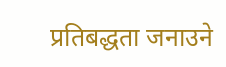प्रतिबद्धता जनाउने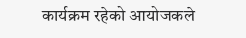कार्यक्रम रहेको आयोजकले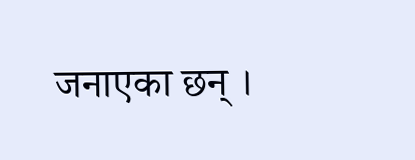जनाएका छन् ।